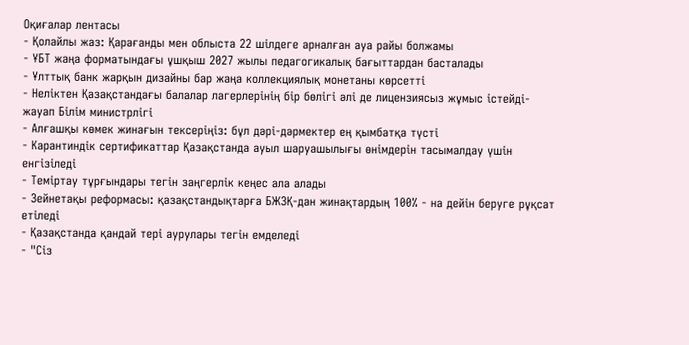Оқиғалар лентасы
- Қолайлы жаз: Қарағанды мен облыста 22 шілдеге арналған ауа райы болжамы
- ҰБТ жаңа форматындағы ұшқыш 2027 жылы педагогикалық бағыттардан басталады
- Ұлттық банк жарқын дизайны бар жаңа коллекциялық монетаны көрсетті
- Неліктен Қазақстандағы балалар лагерлерінің бір бөлігі әлі де лицензиясыз жұмыс істейді-жауап Білім министрлігі
- Алғашқы көмек жинағын тексеріңіз: бұл дәрі-дәрмектер ең қымбатқа түсті
- Карантиндік сертификаттар Қазақстанда ауыл шаруашылығы өнімдерін тасымалдау үшін енгізіледі
- Теміртау тұрғындары тегін заңгерлік кеңес ала алады
- Зейнетақы реформасы: қазақстандықтарға БЖЗҚ-дан жинақтардың 100% - на дейін беруге рұқсат етіледі
- Қазақстанда қандай тері аурулары тегін емделеді
- "Сіз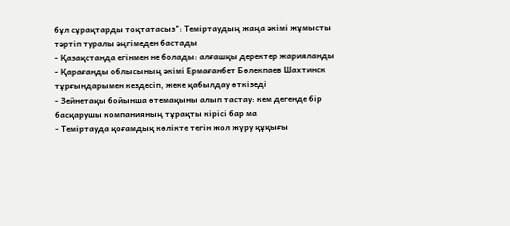бұл сұрақтарды тоқтатасыз": Теміртаудың жаңа әкімі жұмысты тәртіп туралы әңгімеден бастады
- Қазақстанда егінмен не болады: алғашқы деректер жарияланды
- Қарағанды облысының әкімі Ермағанбет Бөлекпаев Шахтинск тұрғындарымен кездесіп, жеке қабылдау өткізеді
- Зейнетақы бойынша өтемақыны алып тастау: кем дегенде бір басқарушы компанияның тұрақты кірісі бар ма
- Теміртауда қоғамдық көлікте тегін жол жүру құқығы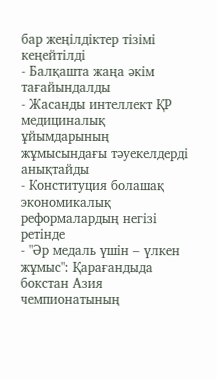бар жеңілдіктер тізімі кеңейтілді
- Балқашта жаңа әкім тағайындалды
- Жасанды интеллект ҚР медициналық ұйымдарының жұмысындағы тәуекелдерді анықтайды
- Конституция болашақ экономикалық реформалардың негізі ретінде
- "Әр медаль үшін – үлкен жұмыс": Қарағандыда бокстан Азия чемпионатының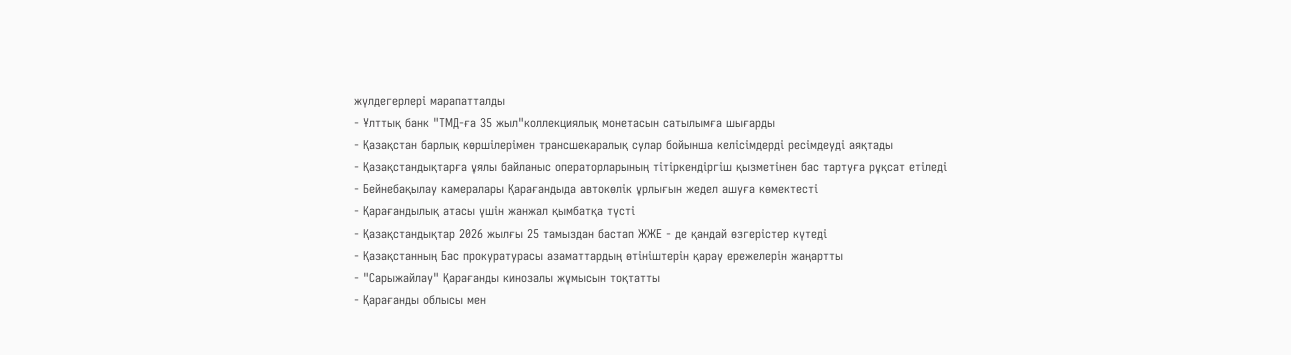жүлдегерлері марапатталды
- Ұлттық банк "ТМД-ға 35 жыл"коллекциялық монетасын сатылымға шығарды
- Қазақстан барлық көршілерімен трансшекаралық сулар бойынша келісімдерді ресімдеуді аяқтады
- Қазақстандықтарға ұялы байланыс операторларының тітіркендіргіш қызметінен бас тартуға рұқсат етіледі
- Бейнебақылау камералары Қарағандыда автокөлік ұрлығын жедел ашуға көмектесті
- Қарағандылық атасы үшін жанжал қымбатқа түсті
- Қазақстандықтар 2026 жылғы 25 тамыздан бастап ЖЖЕ - де қандай өзгерістер күтеді
- Қазақстанның Бас прокуратурасы азаматтардың өтініштерін қарау ережелерін жаңартты
- "Сарыжайлау" Қарағанды кинозалы жұмысын тоқтатты
- Қарағанды облысы мен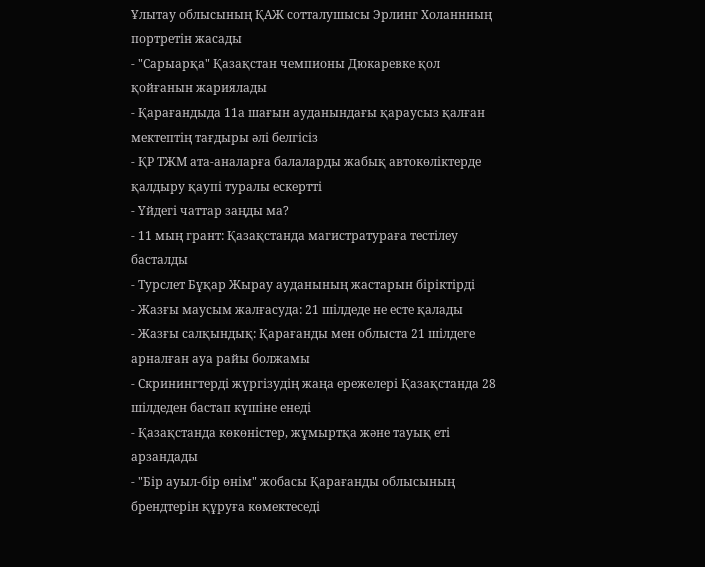Ұлытау облысының ҚАЖ сотталушысы Эрлинг Холаннның портретін жасады
- "Сарыарқа" Қазақстан чемпионы Дюкаревке қол қойғанын жариялады
- Қарағандыда 11а шағын ауданындағы қараусыз қалған мектептің тағдыры әлі белгісіз
- ҚР ТЖМ ата-аналарға балаларды жабық автокөліктерде қалдыру қаупі туралы ескертті
- Үйдегі чаттар заңды ма?
- 11 мың грант: Қазақстанда магистратураға тестілеу басталды
- Турслет Бұқар Жырау ауданының жастарын біріктірді
- Жазғы маусым жалғасуда: 21 шілдеде не есте қалады
- Жазғы салқындық: Қарағанды мен облыста 21 шілдеге арналған ауа райы болжамы
- Скринингтерді жүргізудің жаңа ережелері Қазақстанда 28 шілдеден бастап күшіне енеді
- Қазақстанда көкөністер, жұмыртқа және тауық еті арзандады
- "Бір ауыл-бір өнім" жобасы Қарағанды облысының брендтерін құруға көмектеседі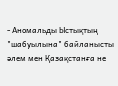- Аномальды Ыстықтың "шабуылына" байланысты әлем мен Қазақстанға не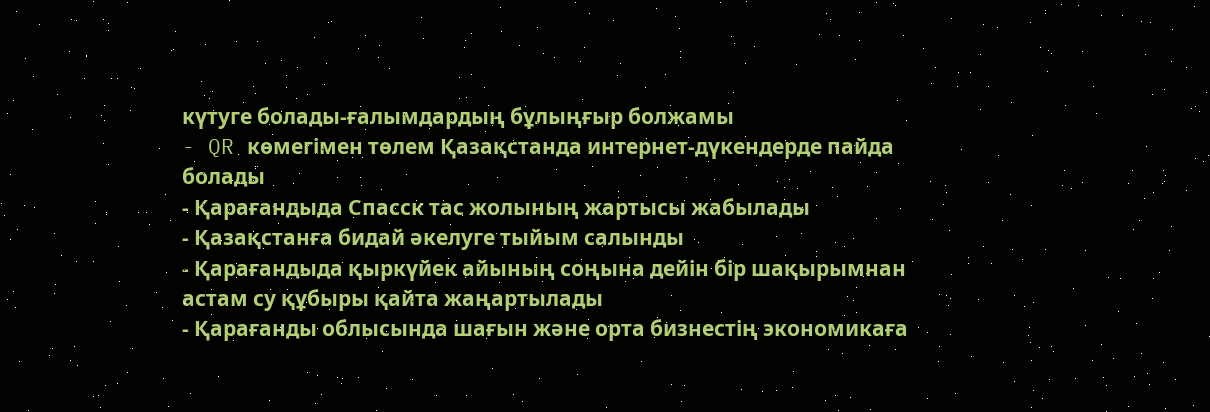күтуге болады-ғалымдардың бұлыңғыр болжамы
- QR көмегімен төлем Қазақстанда интернет-дүкендерде пайда болады
- Қарағандыда Спасск тас жолының жартысы жабылады
- Қазақстанға бидай әкелуге тыйым салынды
- Қарағандыда қыркүйек айының соңына дейін бір шақырымнан астам су құбыры қайта жаңартылады
- Қарағанды облысында шағын және орта бизнестің экономикаға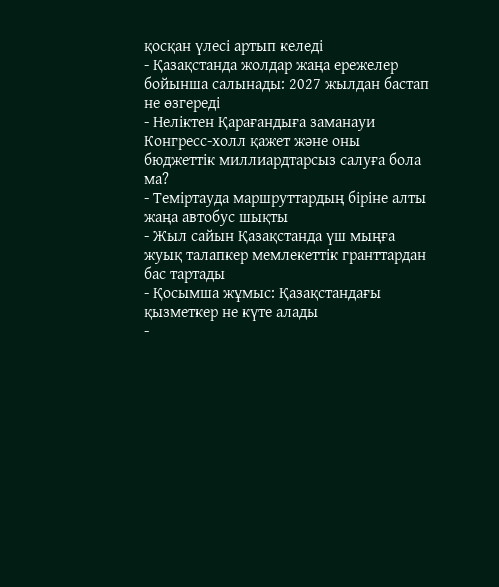қосқан үлесі артып келеді
- Қазақстанда жолдар жаңа ережелер бойынша салынады: 2027 жылдан бастап не өзгереді
- Неліктен Қарағандыға заманауи Конгресс-холл қажет және оны бюджеттік миллиардтарсыз салуға бола ма?
- Теміртауда маршруттардың біріне алты жаңа автобус шықты
- Жыл сайын Қазақстанда үш мыңға жуық талапкер мемлекеттік гранттардан бас тартады
- Қосымша жұмыс: Қазақстандағы қызметкер не күте алады
-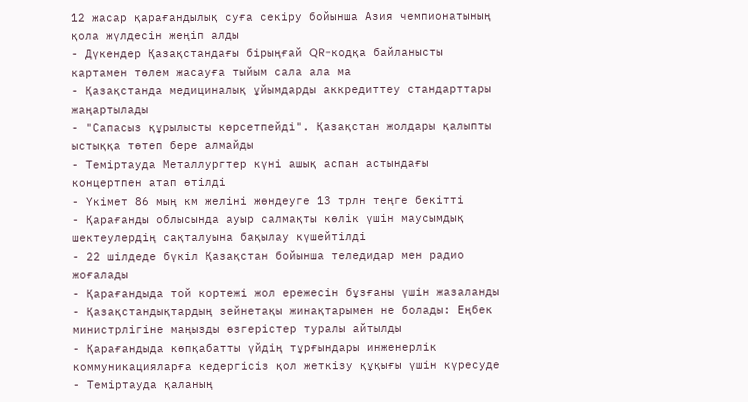12 жасар қарағандылық суға секіру бойынша Азия чемпионатының қола жүлдесін жеңіп алды
- Дүкендер Қазақстандағы бірыңғай QR-кодқа байланысты картамен төлем жасауға тыйым сала ала ма
- Қазақстанда медициналық ұйымдарды аккредиттеу стандарттары жаңартылады
- "Сапасыз құрылысты көрсетпейді". Қазақстан жолдары қалыпты ыстыққа төтеп бере алмайды
- Теміртауда Металлургтер күні ашық аспан астындағы концертпен атап өтілді
- Үкімет 86 мың км желіні жөндеуге 13 трлн теңге бекітті
- Қарағанды облысында ауыр салмақты көлік үшін маусымдық шектеулердің сақталуына бақылау күшейтілді
- 22 шілдеде бүкіл Қазақстан бойынша теледидар мен радио жоғалады
- Қарағандыда той кортежі жол ережесін бұзғаны үшін жазаланды
- Қазақстандықтардың зейнетақы жинақтарымен не болады: Еңбек министрлігіне маңызды өзгерістер туралы айтылды
- Қарағандыда көпқабатты үйдің тұрғындары инженерлік коммуникацияларға кедергісіз қол жеткізу құқығы үшін күресуде
- Теміртауда қаланың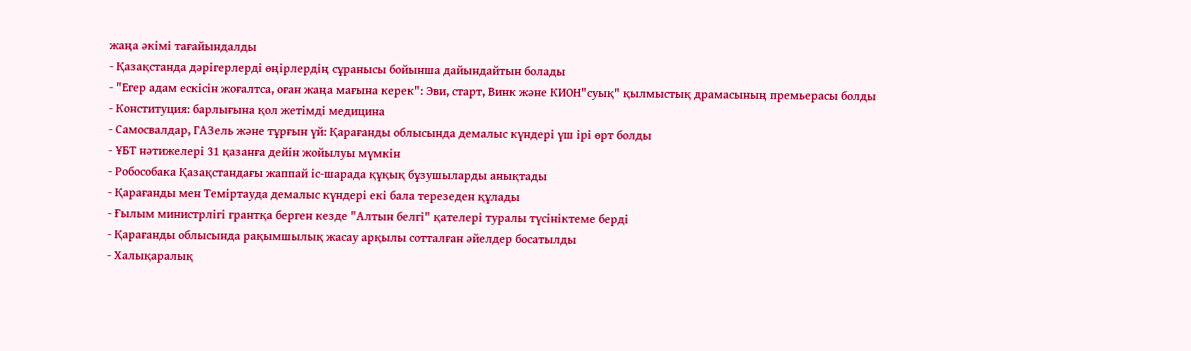жаңа әкімі тағайындалды
- Қазақстанда дәрігерлерді өңірлердің сұранысы бойынша дайындайтын болады
- "Егер адам ескісін жоғалтса, оған жаңа мағына керек": Эви, старт, Винк және КИОН"суық" қылмыстық драмасының премьерасы болды
- Конституция: барлығына қол жетімді медицина
- Самосвалдар, ГАЗель және тұрғын үй: Қарағанды облысында демалыс күндері үш ірі өрт болды
- ҰБТ нәтижелері 31 қазанға дейін жойылуы мүмкін
- Робособака Қазақстандағы жаппай іс-шарада құқық бұзушыларды анықтады
- Қарағанды мен Теміртауда демалыс күндері екі бала терезеден құлады
- Ғылым министрлігі грантқа берген кезде "Алтын белгі" қателері туралы түсініктеме берді
- Қарағанды облысында рақымшылық жасау арқылы сотталған әйелдер босатылды
- Халықаралық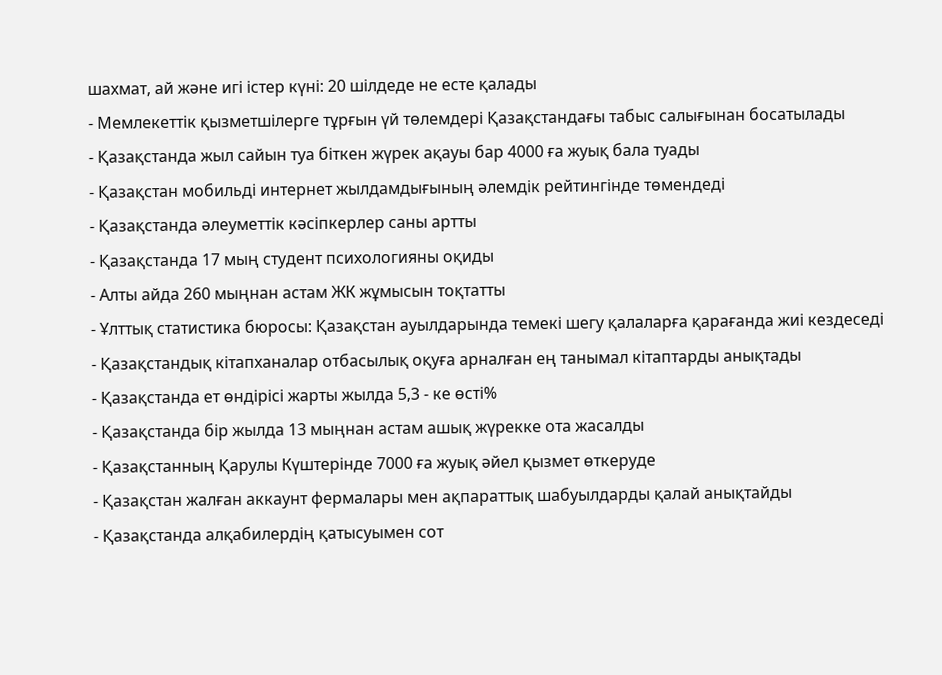шахмат, ай және игі істер күні: 20 шілдеде не есте қалады
- Мемлекеттік қызметшілерге тұрғын үй төлемдері Қазақстандағы табыс салығынан босатылады
- Қазақстанда жыл сайын туа біткен жүрек ақауы бар 4000 ға жуық бала туады
- Қазақстан мобильді интернет жылдамдығының әлемдік рейтингінде төмендеді
- Қазақстанда әлеуметтік кәсіпкерлер саны артты
- Қазақстанда 17 мың студент психологияны оқиды
- Алты айда 260 мыңнан астам ЖК жұмысын тоқтатты
- Ұлттық статистика бюросы: Қазақстан ауылдарында темекі шегу қалаларға қарағанда жиі кездеседі
- Қазақстандық кітапханалар отбасылық оқуға арналған ең танымал кітаптарды анықтады
- Қазақстанда ет өндірісі жарты жылда 5,3 - ке өсті%
- Қазақстанда бір жылда 13 мыңнан астам ашық жүрекке ота жасалды
- Қазақстанның Қарулы Күштерінде 7000 ға жуық әйел қызмет өткеруде
- Қазақстан жалған аккаунт фермалары мен ақпараттық шабуылдарды қалай анықтайды
- Қазақстанда алқабилердің қатысуымен сот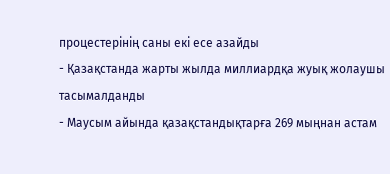процестерінің саны екі есе азайды
- Қазақстанда жарты жылда миллиардқа жуық жолаушы тасымалданды
- Маусым айында қазақстандықтарға 269 мыңнан астам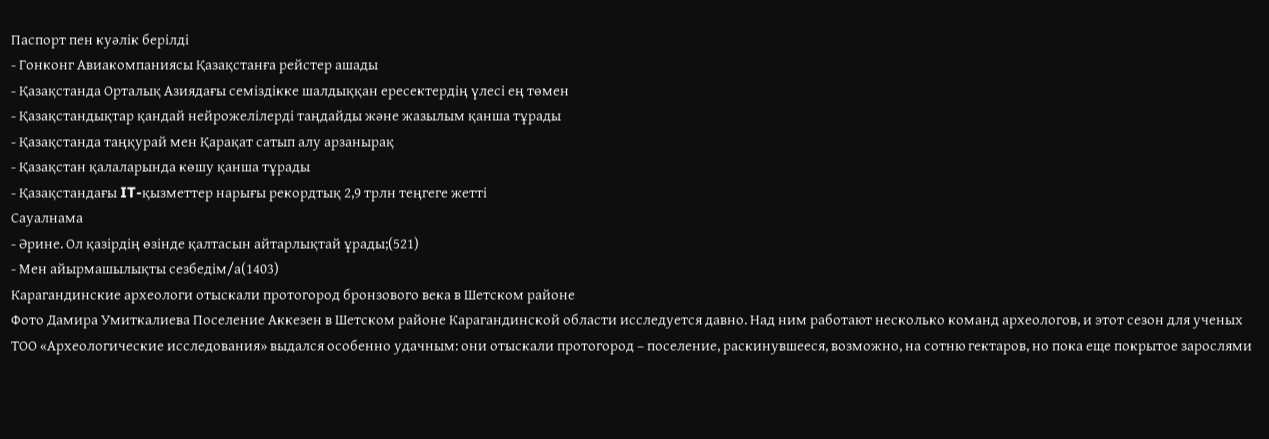Паспорт пен куәлік берілді
- Гонконг Авиакомпаниясы Қазақстанға рейстер ашады
- Қазақстанда Орталық Азиядағы семіздікке шалдыққан ересектердің үлесі ең төмен
- Қазақстандықтар қандай нейрожелілерді таңдайды және жазылым қанша тұрады
- Қазақстанда таңқурай мен Қарақат сатып алу арзанырақ
- Қазақстан қалаларында көшу қанша тұрады
- Қазақстандағы IT-қызметтер нарығы рекордтық 2,9 трлн теңгеге жетті
Сауалнама
- Әрине. Ол қазірдің өзінде қалтасын айтарлықтай ұрады;(521)
- Мен айырмашылықты сезбедім/а(1403)
Карагандинские археологи отыскали протогород бронзового века в Шетском районе
Фото Дамира Умиткалиева Поселение Аккезен в Шетском районе Карагандинской области исследуется давно. Над ним работают несколько команд археологов, и этот сезон для ученых ТОО «Археологические исследования» выдался особенно удачным: они отыскали протогород – поселение, раскинувшееся, возможно, на сотню гектаров, но пока еще покрытое зарослями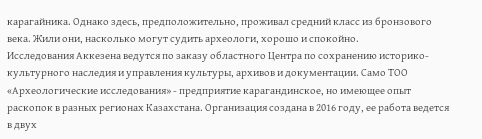карагайника. Однако здесь, предположительно, проживал средний класс из бронзового века. Жили они, насколько могут судить археологи, хорошо и спокойно.
Исследования Аккезена ведутся по заказу областного Центра по сохранению историко-культурного наследия и управления культуры, архивов и документации. Само ТОО «Археологические исследования» - предприятие карагандинское, но имеющее опыт раскопок в разных регионах Казахстана. Организация создана в 2016 году, ее работа ведется в двух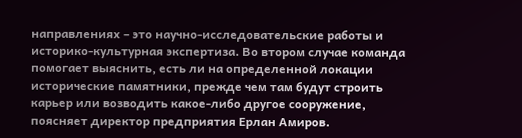направлениях – это научно-исследовательские работы и историко-культурная экспертиза. Во втором случае команда помогает выяснить, есть ли на определенной локации исторические памятники, прежде чем там будут строить карьер или возводить какое-либо другое сооружение, поясняет директор предприятия Ерлан Амиров.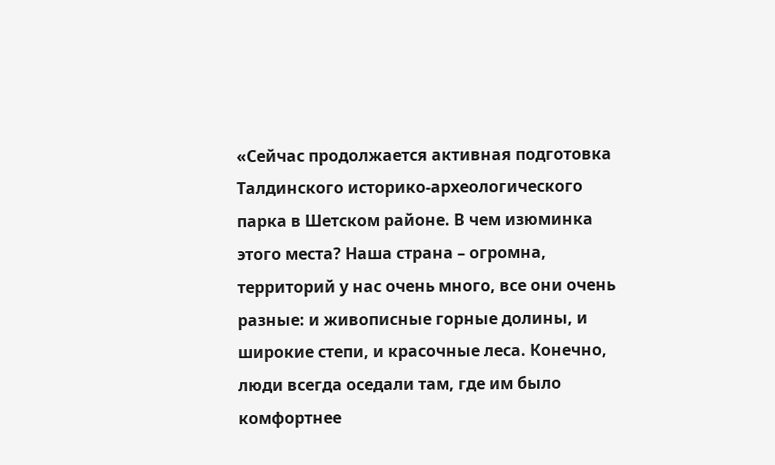«Сейчас продолжается активная подготовка Талдинского историко-археологического парка в Шетском районе. В чем изюминка этого места? Наша страна – огромна, территорий у нас очень много, все они очень разные: и живописные горные долины, и широкие степи, и красочные леса. Конечно, люди всегда оседали там, где им было комфортнее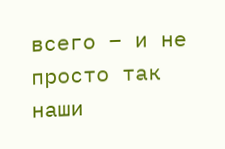всего – и не просто так наши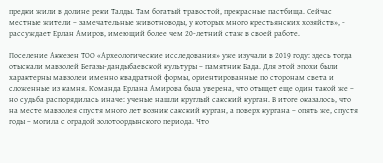предки жили в долине реки Талды. Там богатый травостой, прекрасные пастбища. Сейчас местные жители – замечательные животноводы, у которых много крестьянских хозяйств», - рассуждает Ерлан Амиров, имеющий более чем 20-летний стаж в своей работе.

Поселение Аккезен ТОО «Археологические исследования» уже изучали в 2019 году: здесь тогда отыскали мавзолей Бегазы-дандыбаевской культуры – памятник Бада. Для этой эпохи были характерны мавзолеи именно квадратной формы, ориентированные по сторонам света и сложенные из камня. Команда Ерлана Амирова была уверена, что отыщет еще один такой же – но судьба распорядилась иначе: ученые нашли круглый сакский курган. В итоге оказалось, что на месте мавзолея спустя много лет возник сакский курган, а поверх кургана – опять же, спустя годы – могила с оградой золотоордынского периода. Что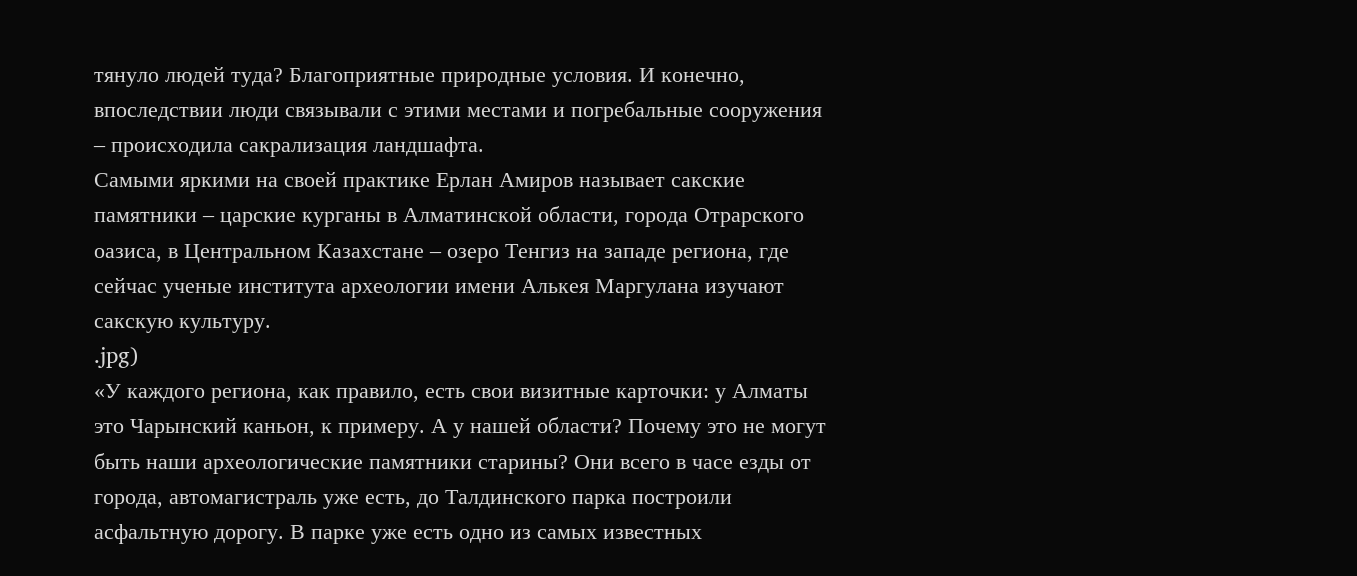тянуло людей туда? Благоприятные природные условия. И конечно, впоследствии люди связывали с этими местами и погребальные сооружения – происходила сакрализация ландшафта.
Самыми яркими на своей практике Ерлан Амиров называет сакские памятники – царские курганы в Алматинской области, города Отрарского оазиса, в Центральном Казахстане – озеро Тенгиз на западе региона, где сейчас ученые института археологии имени Алькея Маргулана изучают сакскую культуру.
.jpg)
«У каждого региона, как правило, есть свои визитные карточки: у Алматы это Чарынский каньон, к примеру. А у нашей области? Почему это не могут быть наши археологические памятники старины? Они всего в часе езды от города, автомагистраль уже есть, до Талдинского парка построили асфальтную дорогу. В парке уже есть одно из самых известных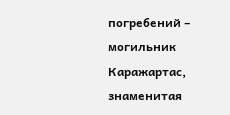погребений – могильник Каражартас, знаменитая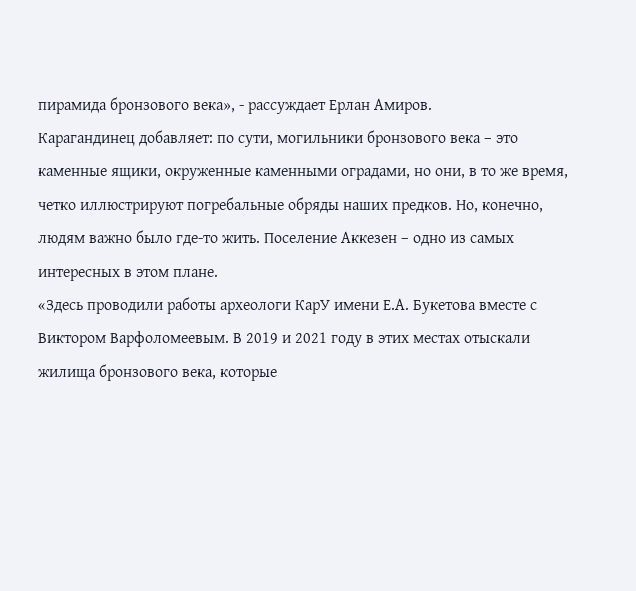пирамида бронзового века», - рассуждает Ерлан Амиров.
Карагандинец добавляет: по сути, могильники бронзового века – это каменные ящики, окруженные каменными оградами, но они, в то же время, четко иллюстрируют погребальные обряды наших предков. Но, конечно, людям важно было где-то жить. Поселение Аккезен – одно из самых интересных в этом плане.
«Здесь проводили работы археологи КарУ имени Е.А. Букетова вместе с Виктором Варфоломеевым. В 2019 и 2021 году в этих местах отыскали жилища бронзового века, которые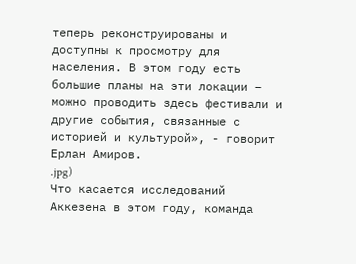теперь реконструированы и доступны к просмотру для населения. В этом году есть большие планы на эти локации – можно проводить здесь фестивали и другие события, связанные с историей и культурой», - говорит Ерлан Амиров.
.jpg)
Что касается исследований Аккезена в этом году, команда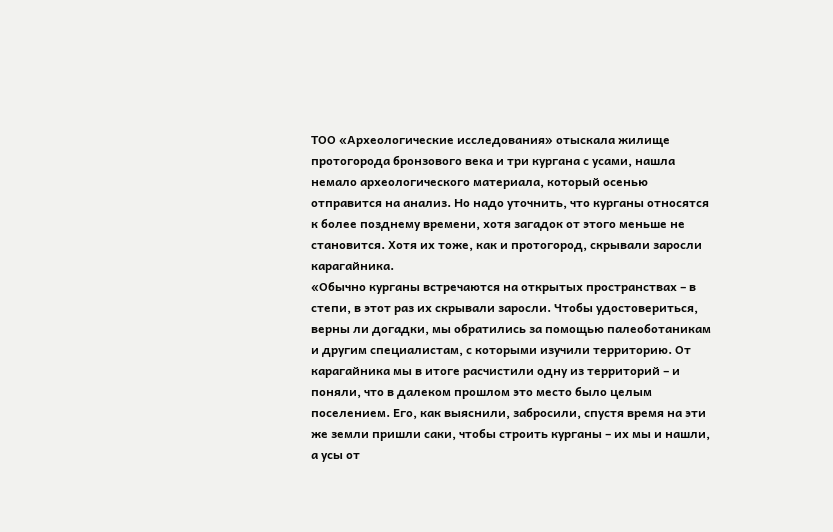ТОО «Археологические исследования» отыскала жилище протогорода бронзового века и три кургана с усами, нашла немало археологического материала, который осенью отправится на анализ. Но надо уточнить, что курганы относятся к более позднему времени, хотя загадок от этого меньше не становится. Хотя их тоже, как и протогород, скрывали заросли карагайника.
«Обычно курганы встречаются на открытых пространствах – в степи, в этот раз их скрывали заросли. Чтобы удостовериться, верны ли догадки, мы обратились за помощью палеоботаникам и другим специалистам, с которыми изучили территорию. От карагайника мы в итоге расчистили одну из территорий – и поняли, что в далеком прошлом это место было целым поселением. Его, как выяснили, забросили, спустя время на эти же земли пришли саки, чтобы строить курганы – их мы и нашли, а усы от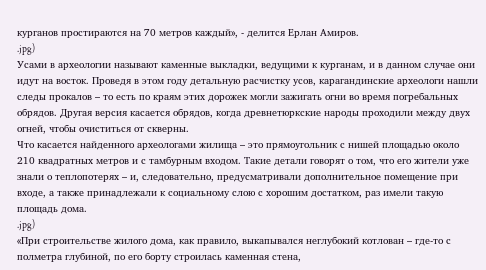курганов простираются на 70 метров каждый», - делится Ерлан Амиров.
.jpg)
Усами в археологии называют каменные выкладки, ведущими к курганам, и в данном случае они идут на восток. Проведя в этом году детальную расчистку усов, карагандинские археологи нашли следы прокалов – то есть по краям этих дорожек могли зажигать огни во время погребальных обрядов. Другая версия касается обрядов, когда древнетюркские народы проходили между двух огней, чтобы очиститься от скверны.
Что касается найденного археологами жилища – это прямоугольник с нишей площадью около 210 квадратных метров и с тамбурным входом. Такие детали говорят о том, что его жители уже знали о теплопотерях – и, следовательно, предусматривали дополнительное помещение при входе, а также принадлежали к социальному слою с хорошим достатком, раз имели такую площадь дома.
.jpg)
«При строительстве жилого дома, как правило, выкапывался неглубокий котлован – где-то с полметра глубиной, по его борту строилась каменная стена,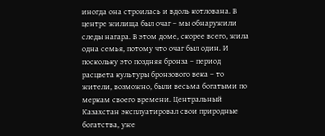иногда она строилась и вдоль котлована. В центре жилища был очаг – мы обнаружили следы нагара. В этом доме, скорее всего, жила одна семья, потому что очаг был один. И поскольку это поздняя бронза – период расцвета культуры бронзового века – то жители, возможно, были весьма богатыми по меркам своего времени. Центральный Казахстан эксплуатировал свои природные богатства, уже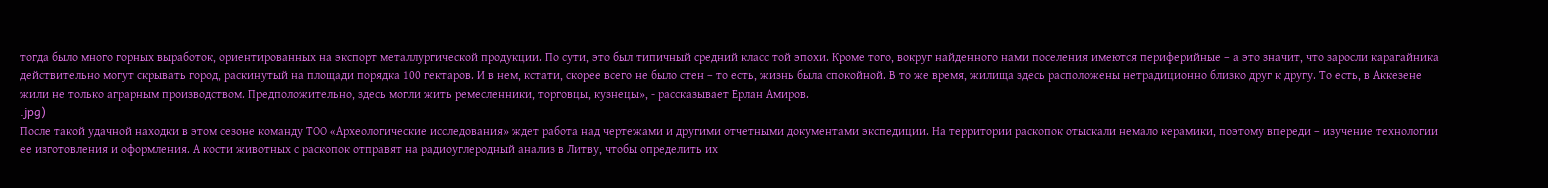тогда было много горных выработок, ориентированных на экспорт металлургической продукции. По сути, это был типичный средний класс той эпохи. Кроме того, вокруг найденного нами поселения имеются периферийные – а это значит, что заросли карагайника действительно могут скрывать город, раскинутый на площади порядка 100 гектаров. И в нем, кстати, скорее всего не было стен – то есть, жизнь была спокойной. В то же время, жилища здесь расположены нетрадиционно близко друг к другу. То есть, в Аккезене жили не только аграрным производством. Предположительно, здесь могли жить ремесленники, торговцы, кузнецы», - рассказывает Ерлан Амиров.
.jpg)
После такой удачной находки в этом сезоне команду ТОО «Археологические исследования» ждет работа над чертежами и другими отчетными документами экспедиции. На территории раскопок отыскали немало керамики, поэтому впереди – изучение технологии ее изготовления и оформления. А кости животных с раскопок отправят на радиоуглеродный анализ в Литву, чтобы определить их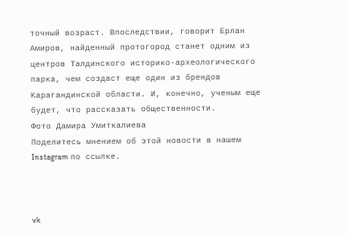точный возраст. Впоследствии, говорит Ерлан Амиров, найденный протогород станет одним из центров Талдинского историко-археологического парка, чем создаст еще один из брендов Карагандинской области. И, конечно, ученым еще будет, что рассказать общественности.
Фото Дамира Умиткалиева
Поделитесь мнением об этой новости в нашем Instagram по ссылке.



vk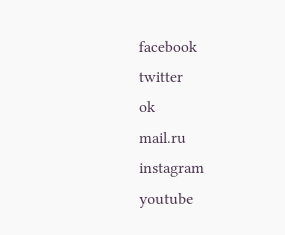facebook
twitter
ok
mail.ru
instagram
youtube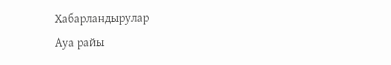Хабарландырулар
Ауа райы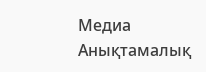Медиа
Анықтамалық